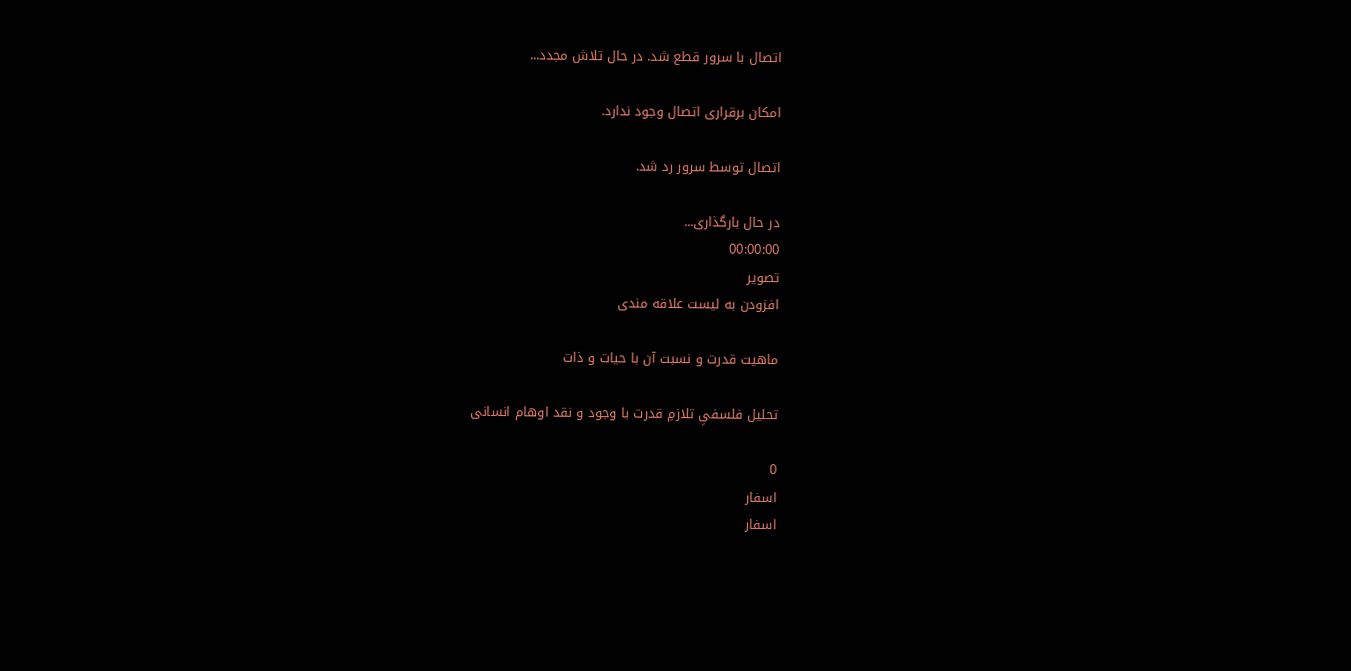اتصال با سرور قطع شد. در حال تلاش مجدد...

امکان برقراری اتصال وجود ندارد.

اتصال توسط سرور رد شد.

در حال بارگذاری...
00:00:00
تصویر
افزودن به لیست علاقه مندی

ماهیت قدرت و نسبت آن با حیات و ذات

تحلیل فلسفیِ تلازمِ قدرت با وجود و نقد اوهام انسانی

0
اسفار
اسفار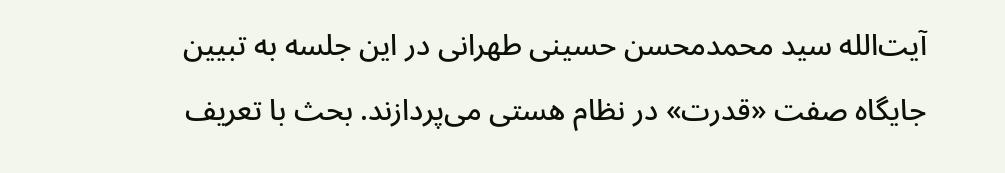آیت‌الله سید محمدمحسن حسینی طهرانی در این جلسه به تبیین جایگاه صفت «قدرت» در نظام هستی می‌پردازند. بحث با تعریف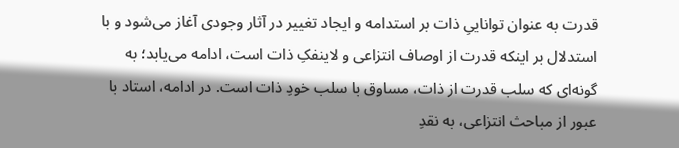قدرت به عنوان تواناییِ ذات بر استدامه و ایجاد تغییر در آثار وجودی آغاز می‌شود و با استدلال بر اینکه قدرت از اوصاف انتزاعی و لاینفکِ ذات است، ادامه می‌یابد؛ به گونه‌ای که سلب قدرت از ذات، مساوق با سلب خودِ ذات است. در ادامه، استاد با عبور از مباحث انتزاعی، به نقدِ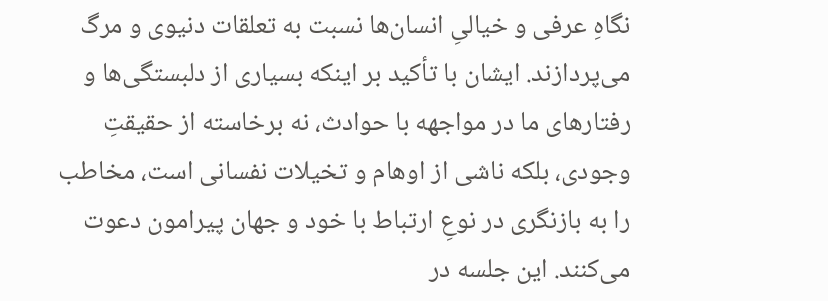نگاهِ عرفی و خیالیِ انسان‌ها نسبت به تعلقات دنیوی و مرگ می‌پردازند. ایشان با تأکید بر اینکه بسیاری از دلبستگی‌ها و رفتارهای ما در مواجهه با حوادث، نه برخاسته از حقیقتِ وجودی، بلکه ناشی از اوهام و تخیلات نفسانی است، مخاطب را به بازنگری در نوعِ ارتباط با خود و جهان پیرامون دعوت می‌کنند. این جلسه در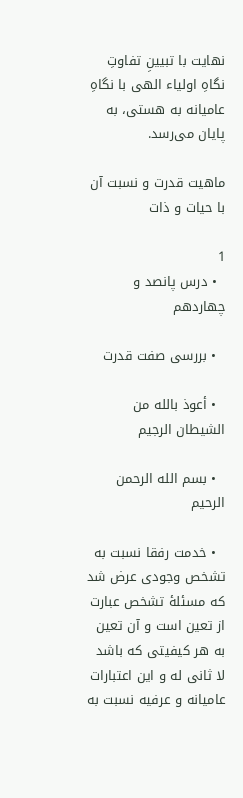نهایت با تبیینِ تفاوتِ نگاهِ اولیاء الهی با نگاهِ عامیانه به هستی، به پایان می‌رسد.

ماهیت قدرت و نسبت آن با حیات و ذات

1
  • درس پانصد و چهاردهم

  • بررسی صفت قدرت

  • أعوذ بالله من الشیطان الرجیم

  • بسم الله الرحمن الرحیم

  • خدمت رفقا نسبت به تشخص وجودی عرض شد که مسئلۀ تشخص عبارت از تعین است و آن تعین به هر کیفیتی که باشد لا ثانی له و این اعتبارات عامیانه و عرفیه نسبت به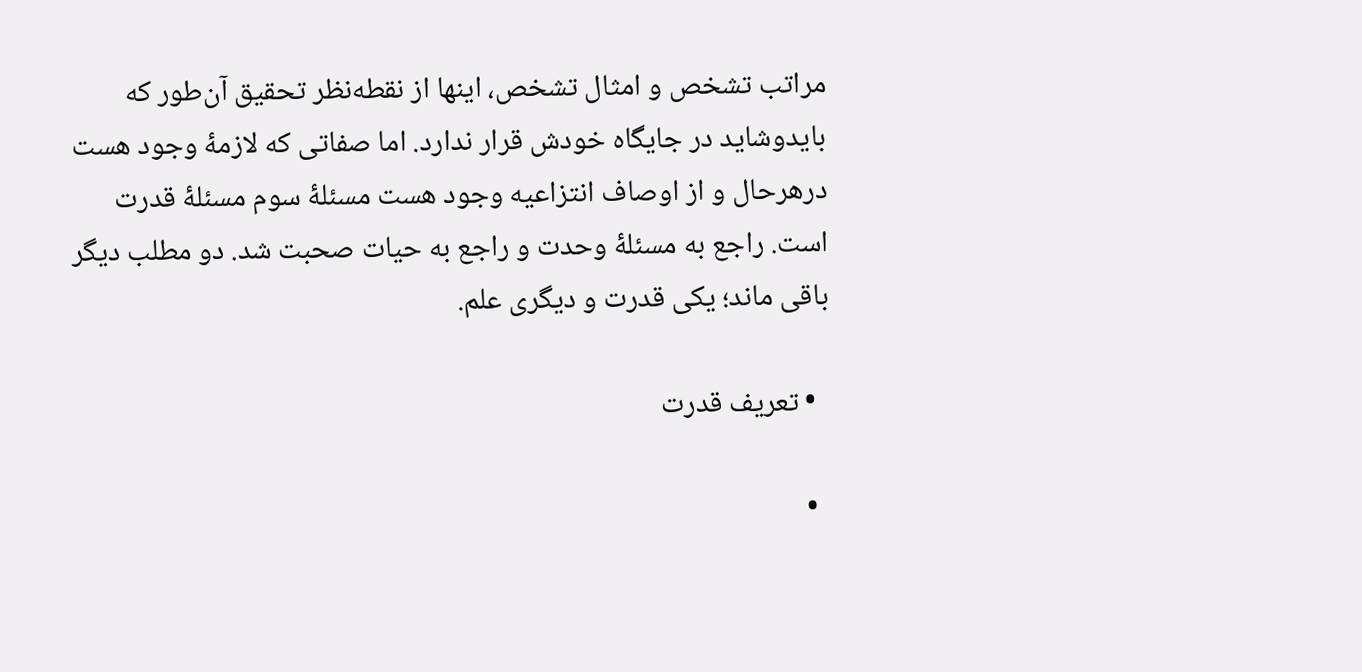مراتب تشخص و امثال تشخص، اینها از نقطه‌نظر تحقیق آن‌طور که بایدوشاید در جایگاه خودش قرار ندارد. اما صفاتی که لازمۀ وجود هست درهرحال و از اوصاف انتزاعیه وجود هست مسئلۀ سوم مسئلۀ قدرت است. راجع به مسئلۀ وحدت و راجع به حیات صحبت شد. دو مطلب دیگر باقی ماند؛ یکی قدرت و دیگری علم.

  • تعریف قدرت

  •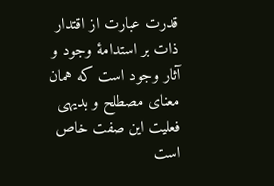قدرت عبارت از اقتدار ذات بر استدامۀ وجود و آثار وجود است که همان معنای مصطلح و بدیهی فعلیت این صفت خاص است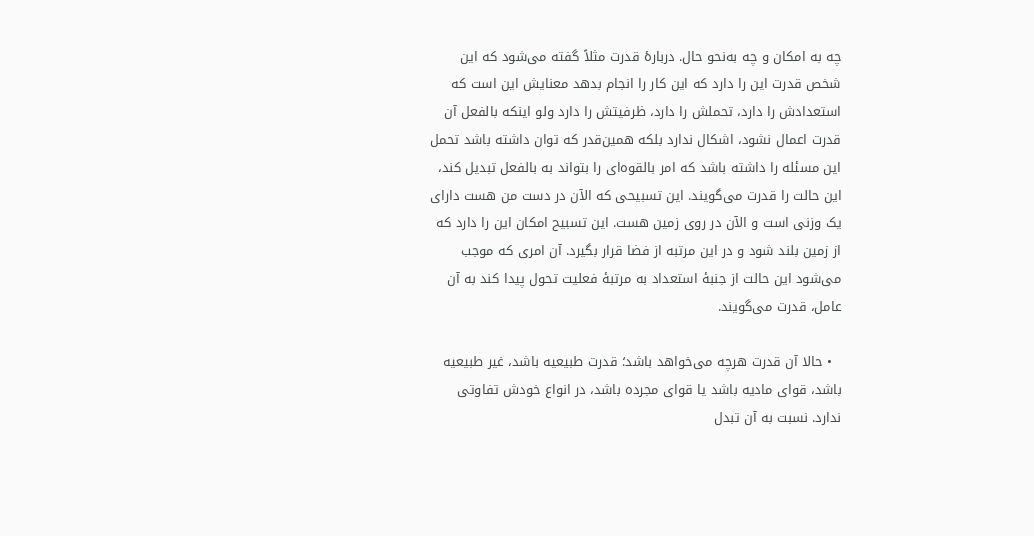چه به امکان و چه به‌نحو حال. دربارۀ قدرت مثلاً گفته می‌شود که این شخص قدرت این را دارد که این کار را انجام بدهد معنایش این است که استعدادش را دارد، تحملش را دارد، ظرفیتش را دارد ولو اینکه بالفعل آن قدرت اعمال نشود، اشکال ندارد بلکه همین‌قدر که توان داشته باشد تحمل این مسئله را داشته باشد که امر بالقوه‌ای را بتواند به بالفعل تبدیل کند، این حالت را قدرت می‌گویند. این تسبیحی که الآن در دست من هست دارای یک وزنی است و الآن در روی زمین هست. این تسبیح امکان این را دارد که از زمین بلند شود و در این مرتبه از فضا قرار بگیرد. آن امری که موجب می‌شود این حالت از جنبۀ استعداد به مرتبۀ فعلیت تحول پیدا کند به آن عامل، قدرت می‌گویند.

  • حالا آن قدرت هرچه می‌خواهد باشد؛ قدرت طبیعیه باشد، غیر طبیعیه باشد، قوای مادیه باشد یا قوای مجرده باشد، در انواع خودش تفاوتی ندارد. نسبت به آن تبدل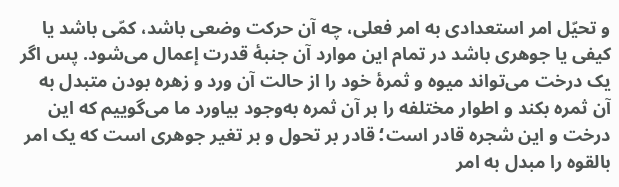و تحیّل امر استعدادی به امر فعلی، چه آن حرکت وضعی باشد، کمّی باشد یا کیفی یا جوهری باشد در تمام این موارد آن جنبۀ قدرت إعمال می‌شود. پس اگر یک درخت می‌تواند میوه و ثمرۀ خود را از حالت آن ورد و زهره بودن متبدل به آن ثمره بکند و اطوار مختلفه را بر آن ثمره به‌وجود بیاورد ما می‌گوییم که این درخت و این شجره قادر است؛ قادر بر تحول و بر تغیر جوهری است که یک امر بالقوه را مبدل به امر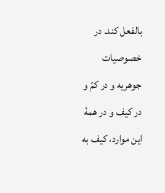بالفعل کند. در خصوصیات جوهریه و در کمّ و در کیف و در همۀ این موارد، کیف به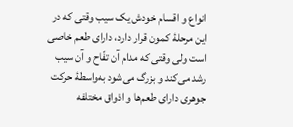انواع و اقسام خودش یک سیب وقتی که در این مرحلۀ کمون قرار دارد، دارای طعم خاصی است ولی وقتی که مدام آن تفّاح و آن سیب رشد می‌کند و بزرگ می‌شود به‌واسطۀ حرکت جوهری دارای طعم‌ها و اذواق مختلفه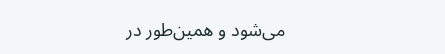می‌شود و همین‌طور در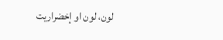لون، لون او إخضراریت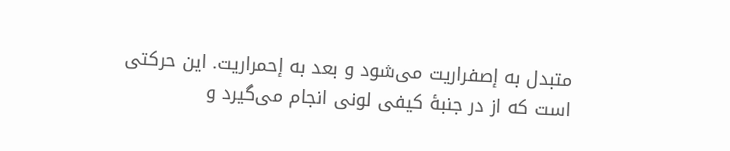متبدل به إصفراریت می‌شود و بعد به إحمراریت. این حرکتی است که از در جنبۀ کیفی لونی انجام می‌گیرد و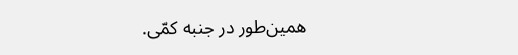همین‌طور در جنبه کمّی.